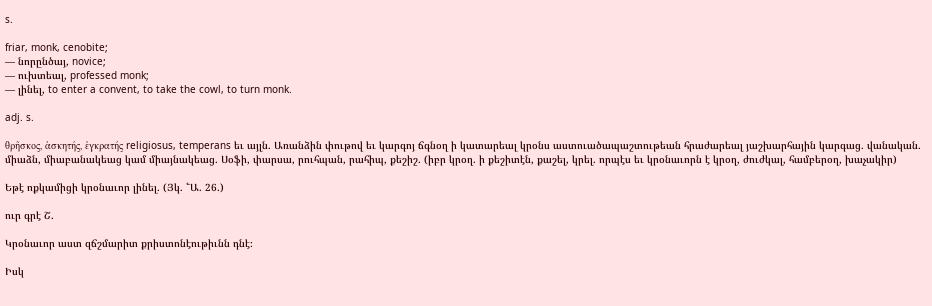s.

friar, monk, cenobite;
— նորընծայ, novice;
— ուխտեալ, professed monk;
— լինել, to enter a convent, to take the cowl, to turn monk.

adj. s.

θρῆσκος, ἁσκητής, ἑγκρατής religiosus, temperans եւ այլն. Առանձին փութով եւ կարգոյ ճգնօղ ի կատարեալ կրօնս աստուածապաշտութեան հրաժարեալ յաշխարհային կարգաց. վանական. միաձն, միաբանակեաց կամ միայնակեաց. Սօֆի, փարսա, րուհպան, րահիպ, քեշիշ. (իբր կրօղ. ի քեշիտէն, քաշել, կրել. որպէս եւ կրօնաւորն է կրօղ, ժուժկալ, համբերօղ, խաչակիր)

Եթէ ոքկամիցի կրօնաւոր լինել. (Յկ. ՟Ա. 26.)

ուր գրէ Շ.

Կրօնաւոր աստ զճշմարիտ քրիստոնէութիւնն դնէ։

Իսկ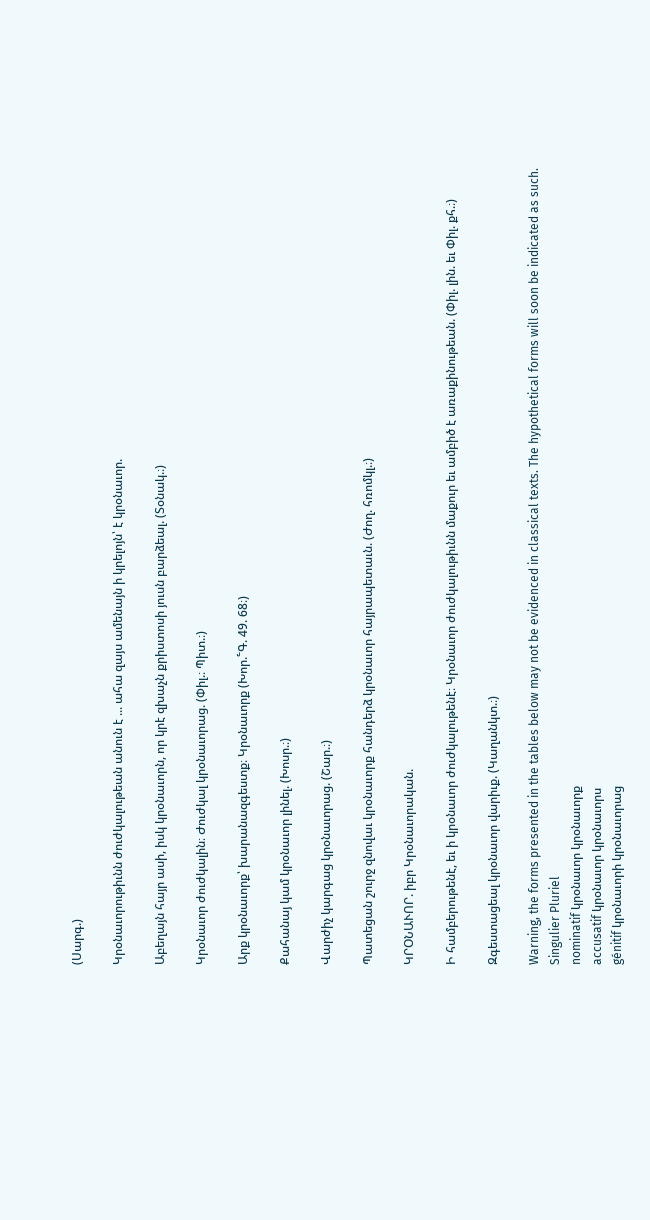(Սարգ.)

Կրօնաւորութիւնն ժուժկալութեան անուն է ... ահա զայս ամենայն ի կրելոյն՝ է կրօնաւոր.

Աբեղայն հայր ասի, իսկ կրօնաւորն, որ կրէ զխաչն քրիստոսի յուսն բարձեալ. (Տօնակ.։)

Կրօնաւոր ժուժկալին։ Ժուժկալ կրօնաւորաց. (Փիլ.։ Պիտ.։)

Արք կրօնաւորք՝ խարանազգեստք։ Կրօնաւորք (Խոր.՟Գ. 49. 68։)

Քահանայ կամ կրօնաւոր լինել. (Խոսր.։)

Վարժիչ կարգաց կրօնաւորաց. (Շար.։)

Պատեցան շուրջ զնովաւ կրօնաւորք հանդերձ կրօնաւոր հայրապետաւն. (Ժող. հռոմկլ.։)

ԿՐՕՆԱՒՈՐ. իբր Կրօնաւորական.

Ի համբերութենէ, եւ ի կրօնաւոր ժուժկալութենէ։ Կրօնաւոր ժուժկալութիւնն մաքուր եւ ամբիծ է առաքինութեան. (Փիլ. լին. եւ Փիլ. քհ.։)

Զգեստացեալ կրօնաւոր վարիւք. (Կաղանկտ.։)

Warning, the forms presented in the tables below may not be evidenced in classical texts. The hypothetical forms will soon be indicated as such.
Singulier Pluriel
nominatif կրօնաւոր կրօնաւորք
accusatif կրօնաւոր կրօնաւորս
génitif կրօնաւորի կրօնաւորաց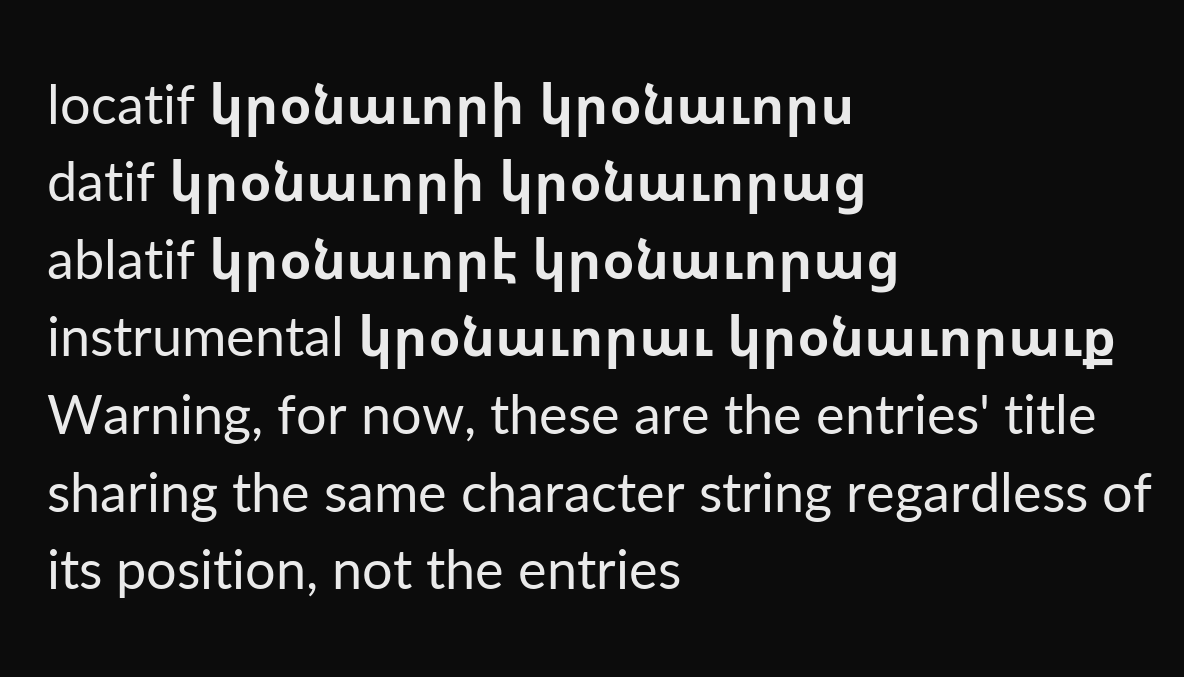locatif կրօնաւորի կրօնաւորս
datif կրօնաւորի կրօնաւորաց
ablatif կրօնաւորէ կրօնաւորաց
instrumental կրօնաւորաւ կրօնաւորաւք
Warning, for now, these are the entries' title sharing the same character string regardless of its position, not the entries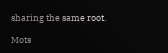sharing the same root.

Mots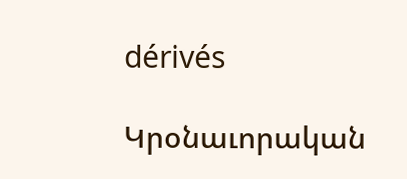dérivés

Կրօնաւորական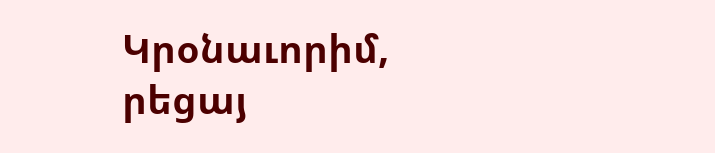Կրօնաւորիմ, րեցայ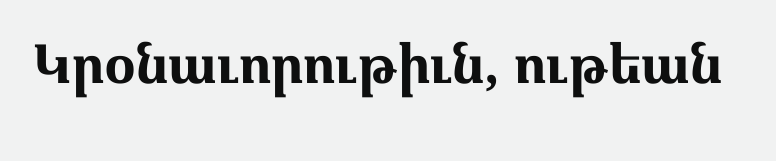Կրօնաւորութիւն, ութեան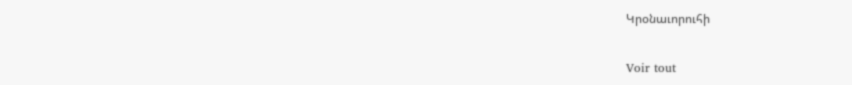Կրօնաւորուհի

Voir tout